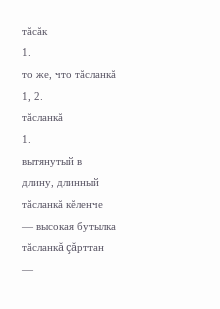тăсăк
1.
то же, что тăсланкă 1, 2.
тăсланкă
1.
вытянутый в длину, длинный
тăсланкă кĕленче — высокая бутылка
тăсланкă çăрттан —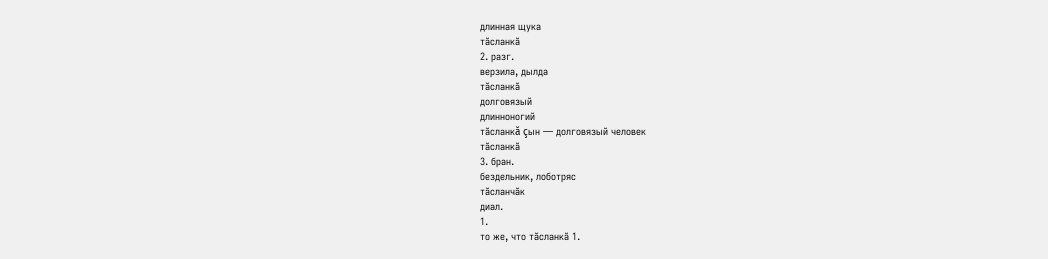длинная щука
тăсланкă
2. разг.
верзила, дылда
тăсланкă
долговязый
длинноногий
тăсланкă çын — долговязый человек
тăсланкă
3. бран.
бездельник, лоботряс
тăсланчăк
диал.
1.
то же, что тăсланкă 1.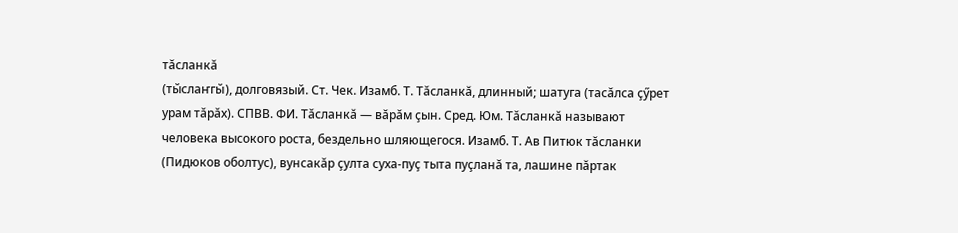тăсланкă
(ты̆слаҥгы̆), долговязый. Ст. Чек. Изамб. Т. Тăсланкă, длинный; шатуга (тасăлса çӳрет урам тăрăх). СПВВ. ФИ. Тăсланкă — вăрăм çын. Сред. Юм. Тăсланкă называют человека высокого роста, бездельно шляющегося. Изамб. Т. Ав Питюк тăсланки (Пидюков оболтус), вунсакăр çулта суха-пуç тыта пуçланă та, лашине пăртак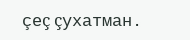çеç çухатман.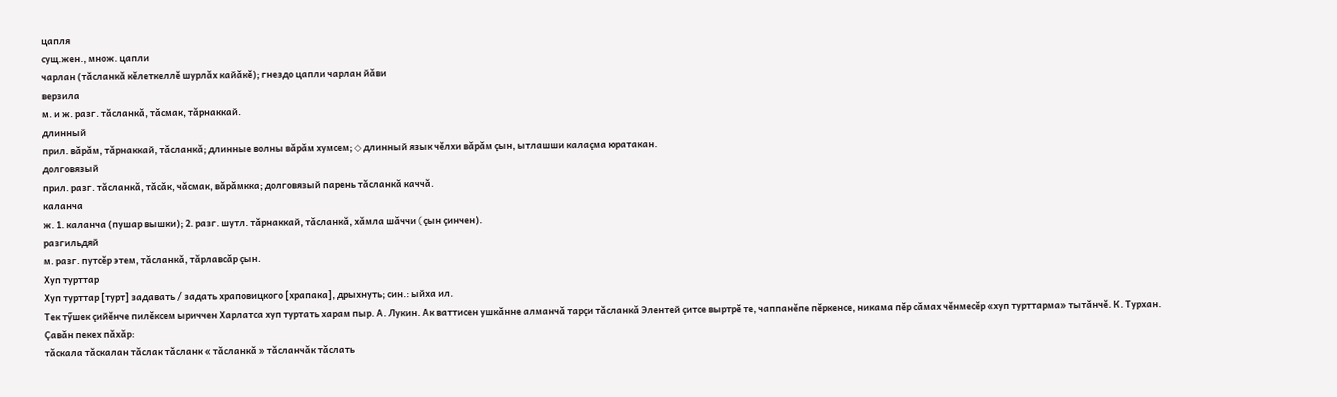цапля
сущ.жен., множ. цапли
чарлан (тăсланкă кĕлеткеллĕ шурлăх кайăкĕ); гнездо цапли чарлан йăви
верзила
м. и ж. разг. тăсланкă, тăсмак, тăрнаккай.
длинный
прил. вăрăм, тăрнаккай, тăсланкă; длинные волны вăрăм хумсем; ◇ длинный язык чĕлхи вăрăм çын, ытлашши калаçма юратакан.
долговязый
прил. разг. тăсланкă, тăсăк, чăсмак, вăрăмкка; долговязый парень тăсланкă каччă.
каланча
ж. 1. каланча (пушар вышки); 2. разг. шутл. тăрнаккай, тăсланкă, хăмла шăччи (çын çинчен).
разгильдяй
м. разг. путсĕр этем, тăсланкă, тăрлавсăр çын.
Хуп турттар
Хуп турттар [турт] задавать / задать храповицкого [храпака], дрыхнуть; син.: ыйха ил.
Тек тӳшек çийĕнче пилĕксем ыриччен Харлатса хуп туртать харам пыр. А. Лукин. Ак ваттисен ушкăнне алманчă тарçи тăсланкă Элентей çитсе выртрĕ те, чаппанĕпе пĕркенсе, никама пĕр сăмах чĕнмесĕр «хуп турттарма» тытăнчĕ. К. Турхан.
Çавăн пекех пăхăр:
тăскала тăскалан тăслак тăсланк « тăсланкă » тăсланчăк тăслать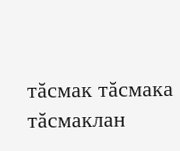тăсмак тăсмака тăсмаклан